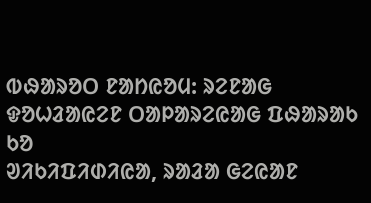ᱵᱷᱟᱨᱚᱛ ᱱᱟᱴᱭᱚᱢ: ᱨᱮᱱᱟᱜ ᱫᱚᱦᱲᱟᱭᱮᱱ ᱛᱟᱞᱟᱨᱮᱭᱟᱜ ᱯᱷᱟᱨᱟᱠ ᱠᱚ
ᱣᱤᱠᱤᱯᱤᱰᱤᱭᱟ, ᱨᱟᱲᱟ ᱜᱮᱭᱟᱱ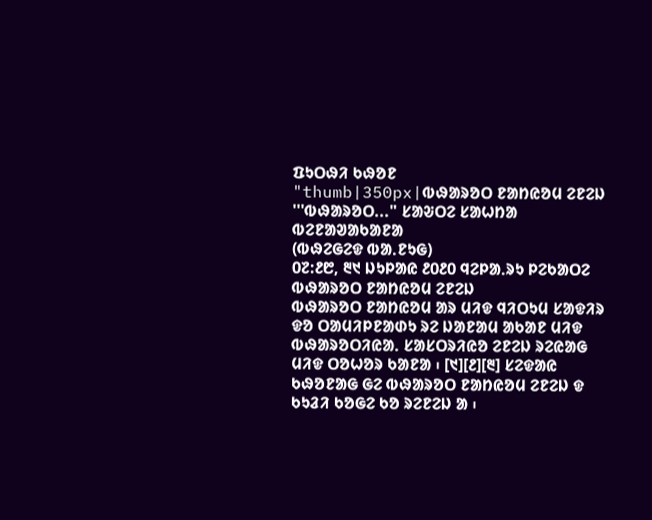ᱯᱩᱛᱷᱤ ᱠᱷᱚᱱ
"thumb|350px|ᱵᱷᱟᱨᱚᱛ ᱱᱟᱴᱭᱚᱢ ᱮᱱᱮᱡ '''ᱵᱷᱟᱨᱚᱛ..." ᱥᱟᱶᱛᱮ ᱥᱟᱦᱴᱟ ᱵᱮᱱᱟᱣᱟᱠᱟᱱᱟ
(ᱵᱷᱮᱜᱮᱫ ᱵᱟᱹᱱᱩᱜ)
᱐᱗:᱒᱘, ᱓᱑ ᱡᱩᱞᱟᱭ ᱒᱐᱒᱐ ᱧᱮᱞᱟᱹᱨᱩ ᱞᱮᱠᱟᱛᱮ
ᱵᱷᱟᱨᱚᱛ ᱱᱟᱴᱭᱚᱢ ᱮᱱᱮᱡ
ᱵᱷᱟᱨᱚᱛ ᱱᱟᱴᱭᱚᱢ ᱟᱨ ᱢᱤᱫ ᱧᱤᱛᱩᱢ ᱥᱟᱫᱤᱨ ᱫᱚ ᱛᱟᱢᱤᱞᱱᱟᱰᱩ ᱨᱮ ᱡᱟᱱᱟᱢ ᱟᱠᱟᱱ ᱢᱤᱫ ᱵᱷᱟᱨᱚᱛᱤᱭᱟᱹ ᱥᱟᱥᱛᱨᱤᱭᱚ ᱮᱱᱮᱡ ᱨᱮᱭᱟᱜ ᱢᱤᱫ ᱛᱚᱦᱚᱨ ᱠᱟᱱᱟ ᱾ [᱑][᱒][᱓] ᱥᱮᱫᱟᱭ ᱠᱷᱚᱱᱟᱜ ᱜᱮ ᱵᱷᱟᱨᱚᱛ ᱱᱟᱴᱭᱚᱢ ᱮᱱᱮᱡ ᱫ ᱠᱩᱲᱤ ᱠᱚᱜᱮ ᱠᱚ ᱨᱮᱱᱮᱡ ᱟ ᱾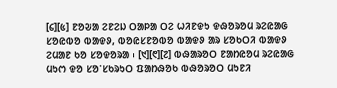[᱔][᱕] ᱱᱚᱶᱟ ᱮᱱᱮᱡ ᱛᱟᱞᱟ ᱛᱮ ᱦᱤᱱᱫᱩ ᱫᱷᱚᱨᱚᱢ ᱨᱮᱭᱟᱜ ᱥᱚᱭᱵᱚ ᱵᱟᱫᱽ, ᱵᱚᱭᱥᱱᱚᱵᱚ ᱵᱟᱫᱽ ᱟᱨ ᱥᱚᱠᱛᱤ ᱵᱟᱫᱽ ᱮᱢᱟᱱ ᱠᱚ ᱥᱚᱫᱚᱨᱟ ᱾ [᱑][᱖][᱗] ᱵᱷᱟᱨᱚᱛ ᱱᱟᱴᱭᱚᱢ ᱨᱮᱭᱟᱜ ᱢᱩᱬ ᱫᱚ ᱥᱚᱸᱥᱠᱨᱩᱛ ᱯᱟᱴᱷᱚᱠ ᱵᱷᱚᱨᱚᱛ ᱢᱩᱱᱤ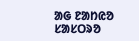ᱟᱜ ᱱᱟᱴᱭᱚ ᱥᱟᱥᱛᱨᱚ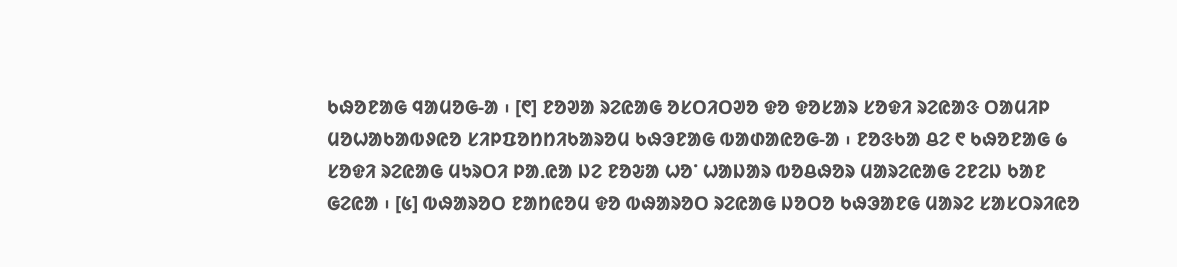ᱠᱷᱚᱱᱟᱜ ᱧᱟᱢᱚᱜ-ᱟ ᱾ [᱖] ᱱᱚᱣᱟ ᱨᱮᱭᱟᱜ ᱚᱥᱛᱤᱛᱣᱚ ᱫᱚ ᱫᱚᱥᱟᱨ ᱥᱚᱫᱤ ᱨᱮᱭᱟᱝ ᱛᱟᱢᱤᱞ ᱢᱚᱦᱟᱠᱟᱵᱽᱭᱚ ᱥᱤᱞᱯᱚᱴᱴᱤᱠᱟᱨᱚᱢ ᱠᱷᱳᱱᱟᱜ ᱵᱟᱰᱟᱭᱚᱜ-ᱟ ᱾ ᱱᱚᱝᱠᱟ ᱪᱮ ᱖ ᱠᱷᱚᱱᱟᱜ ᱙ ᱥᱚᱫᱤ ᱨᱮᱭᱟᱜ ᱢᱩᱨᱛᱤ ᱞᱟᱹᱭᱟ ᱡᱮ ᱱᱚᱶᱟ ᱦᱚᱸ ᱦᱟᱡᱟᱨ ᱵᱚᱪᱷᱚᱨ ᱢᱟᱨᱮᱭᱟᱜ ᱮᱱᱮᱡ ᱠᱟᱱ ᱜᱮᱭᱟ ᱾ [᱕] ᱵᱷᱟᱨᱚᱛ ᱱᱟᱴᱭᱚᱢ ᱫᱚ ᱵᱷᱟᱨᱚᱛ ᱨᱮᱭᱟᱜ ᱡᱚᱛᱚ ᱠᱷᱳᱟᱱᱜ ᱢᱟᱨᱮ ᱥᱟᱥᱛᱨᱤᱭᱚ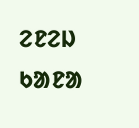ᱮᱱᱮᱡ ᱠᱟᱱᱟ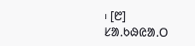᱾ [᱘]
ᱥᱟᱹᱠᱷᱭᱟᱹᱛ